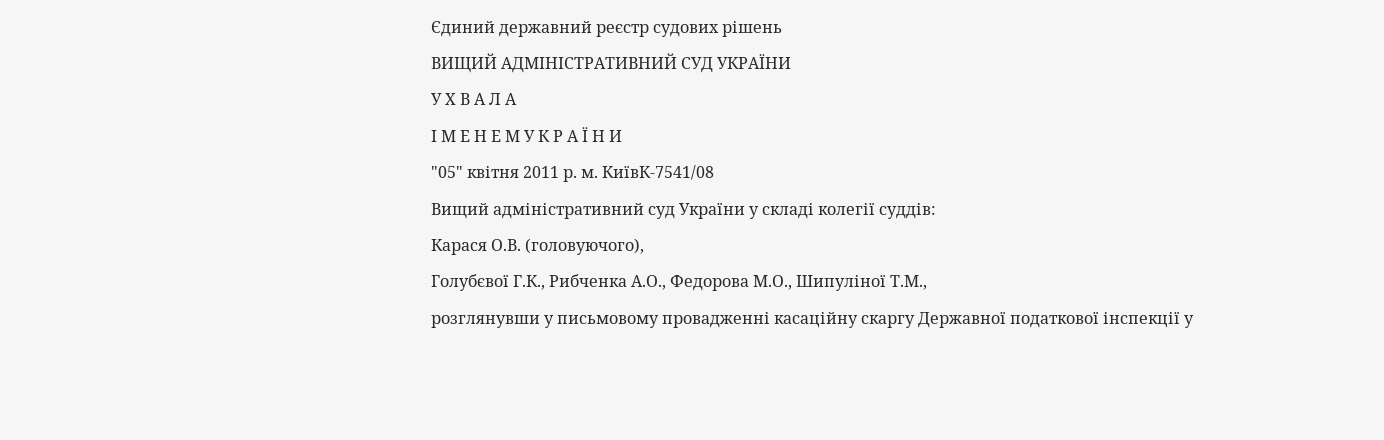Єдиний державний реєстр судових рішень
ВИЩИЙ АДМІНІСТРАТИВНИЙ СУД УКРАЇНИ
У Х В А Л А
І М Е Н Е М У К Р А Ї Н И
"05" квітня 2011 р. м. КиївК-7541/08
Вищий адміністративний суд України у складі колегії суддів:
Карася О.В. (головуючого),
Голубєвої Г.К., Рибченка А.О., Федорова М.О., Шипуліної Т.М.,
розглянувши у письмовому провадженні касаційну скаргу Державної податкової інспекції у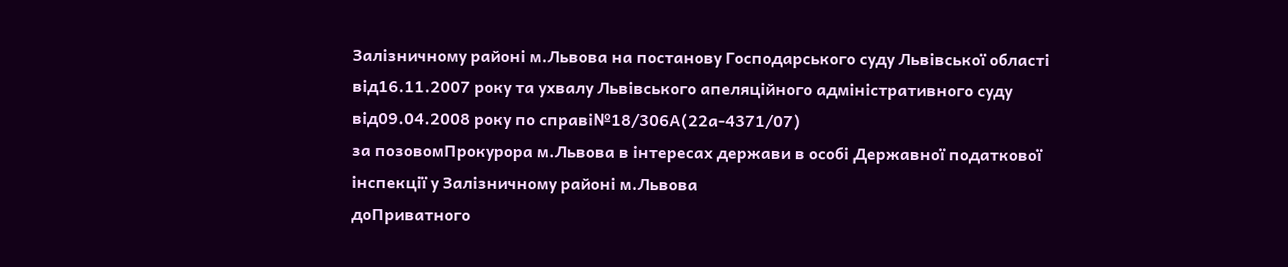Залізничному районі м.Львова на постанову Господарського суду Львівської області від16.11.2007 року та ухвалу Львівського апеляційного адміністративного суду від09.04.2008 року по справі№18/306А(22а-4371/07)
за позовомПрокурора м.Львова в інтересах держави в особі Державної податкової інспекції у Залізничному районі м.Львова
доПриватного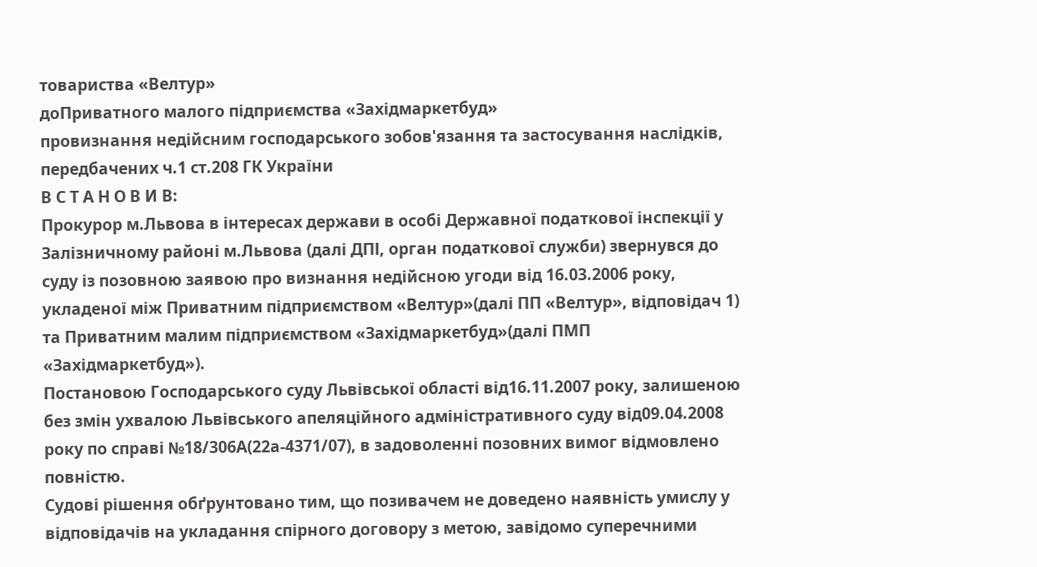товариства «Велтур»
доПриватного малого підприємства «Західмаркетбуд»
провизнання недійсним господарського зобов'язання та застосування наслідків, передбачених ч.1 ст.208 ГК України
В С Т А Н О В И В:
Прокурор м.Львова в інтересах держави в особі Державної податкової інспекції у Залізничному районі м.Львова (далі ДПІ, орган податкової служби) звернувся до суду із позовною заявою про визнання недійсною угоди від 16.03.2006 року, укладеної між Приватним підприємством «Велтур»(далі ПП «Велтур», відповідач 1) та Приватним малим підприємством «Західмаркетбуд»(далі ПМП «Західмаркетбуд»).
Постановою Господарського суду Львівської області від16.11.2007 року, залишеною без змін ухвалою Львівського апеляційного адміністративного суду від09.04.2008 року по справі №18/306А(22а-4371/07), в задоволенні позовних вимог відмовлено повністю.
Судові рішення обґрунтовано тим, що позивачем не доведено наявність умислу у відповідачів на укладання спірного договору з метою, завідомо суперечними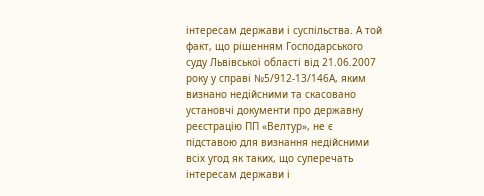інтересам держави і суспільства. А той факт, що рішенням Господарського суду Львівської області від 21.06.2007 року у справі №5/912-13/146А, яким визнано недійсними та скасовано установчі документи про державну реєстрацію ПП «Велтур», не є підставою для визнання недійсними всіх угод як таких, що суперечать інтересам держави і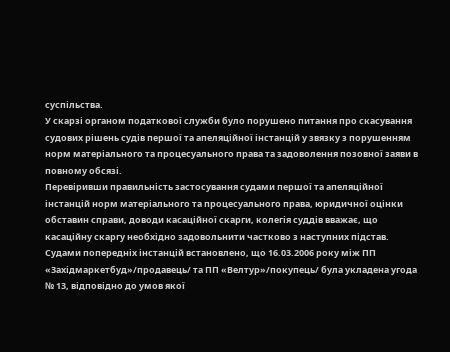суспільства.
У скарзі органом податкової служби було порушено питання про скасування судових рішень судів першої та апеляційної інстанцій у звязку з порушенням норм матеріального та процесуального права та задоволення позовної заяви в повному обсязі.
Перевіривши правильність застосування судами першої та апеляційної інстанцій норм матеріального та процесуального права, юридичної оцінки обставин справи, доводи касаційної скарги, колегія суддів вважає, що касаційну скаргу необхідно задовольнити частково з наступних підстав.
Судами попередніх інстанцій встановлено, що 16.03.2006 року між ПП «Західмаркетбуд»/продавець/ та ПП «Велтур»/покупець/ була укладена угода № 13, відповідно до умов якої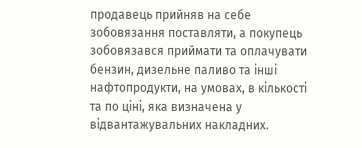продавець прийняв на себе зобовязання поставляти, а покупець зобовязався приймати та оплачувати бензин, дизельне паливо та інші нафтопродукти, на умовах, в кількості та по ціні, яка визначена у відвантажувальних накладних.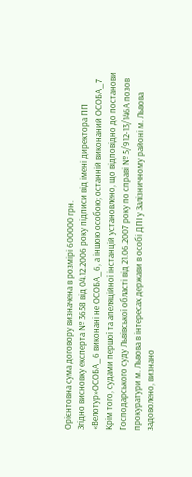Орієнтовна сума договору визначена в розмірі 600000 грн.
Згідно висновку експерта № 3658 від 04.12.2006 року підписи від імені директора ПП «Велотур»ОСОБА_6 виконані не ОСОБА_6, а іншою особою; останній виконаний ОСОБА_7
Крім того, судами першої та апеляційної інстанцій установлено, що відповідно до постанови Господарського суду Львівської області від 21.06.2007 року по справі № 5/912-13/146А позов прокуратури м. Львова в інтересах держави в особі ДПІ у Залізничному районі м. Львова задоволено, визнано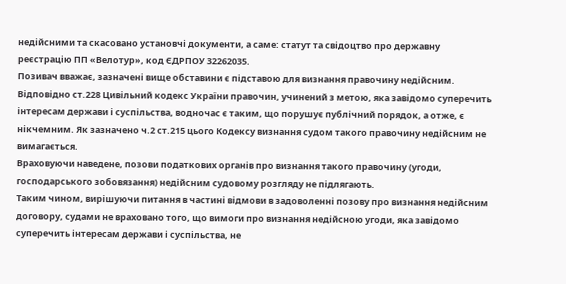недійсними та скасовано установчі документи, а саме: статут та свідоцтво про державну реєстрацію ПП «Велотур», код ЄДРПОУ 32262035.
Позивач вважає, зазначені вище обставини є підставою для визнання правочину недійсним.
Відповідно ст.228 Цивільний кодекс України правочин, учинений з метою, яка завідомо суперечить інтересам держави і суспільства, водночас є таким, що порушує публічний порядок, а отже, є нікчемним. Як зазначено ч.2 ст.215 цього Кодексу визнання судом такого правочину недійсним не вимагається.
Враховуючи наведене, позови податкових органів про визнання такого правочину (угоди, господарського зобовязання) недійсним судовому розгляду не підлягають.
Таким чином, вирішуючи питання в частині відмови в задоволенні позову про визнання недійсним договору, судами не враховано того, що вимоги про визнання недійсною угоди, яка завідомо суперечить інтересам держави і суспільства, не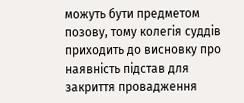можуть бути предметом позову, тому колегія суддів приходить до висновку про наявність підстав для закриття провадження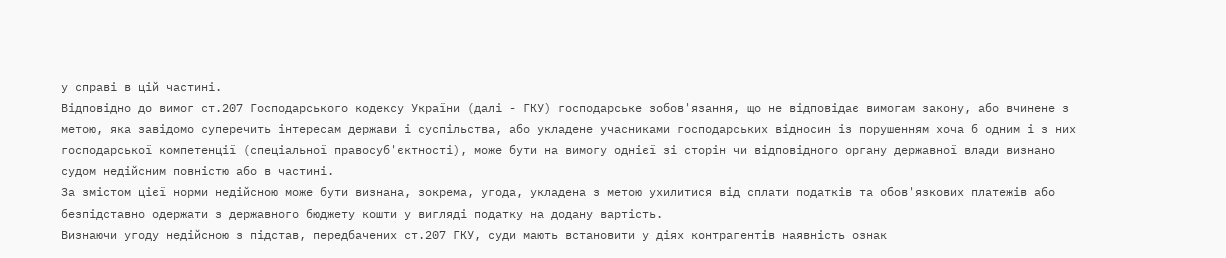у справі в цій частині.
Відповідно до вимог ст.207 Господарського кодексу України (далі - ГКУ) господарське зобов'язання, що не відповідає вимогам закону, або вчинене з метою, яка завідомо суперечить інтересам держави і суспільства, або укладене учасниками господарських відносин із порушенням хоча б одним і з них господарської компетенції (спеціальної правосуб'єктності), може бути на вимогу однієї зі сторін чи відповідного органу державної влади визнано судом недійсним повністю або в частині.
За змістом цієї норми недійсною може бути визнана, зокрема, угода, укладена з метою ухилитися від сплати податків та обов'язкових платежів або безпідставно одержати з державного бюджету кошти у вигляді податку на додану вартість.
Визнаючи угоду недійсною з підстав, передбачених ст.207 ГКУ, суди мають встановити у діях контрагентів наявність ознак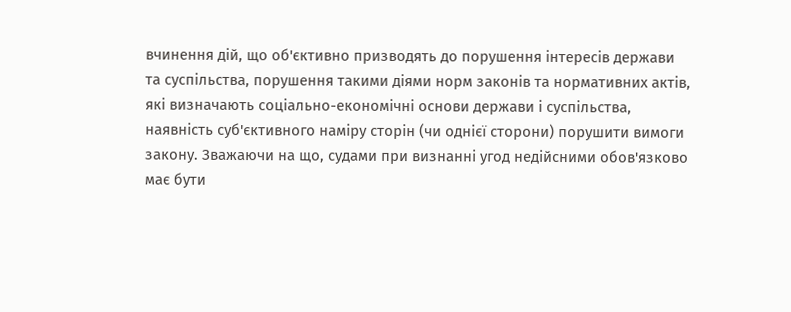вчинення дій, що об'єктивно призводять до порушення інтересів держави та суспільства, порушення такими діями норм законів та нормативних актів, які визначають соціально-економічні основи держави і суспільства, наявність суб'єктивного наміру сторін (чи однієї сторони) порушити вимоги закону. Зважаючи на що, судами при визнанні угод недійсними обов'язково має бути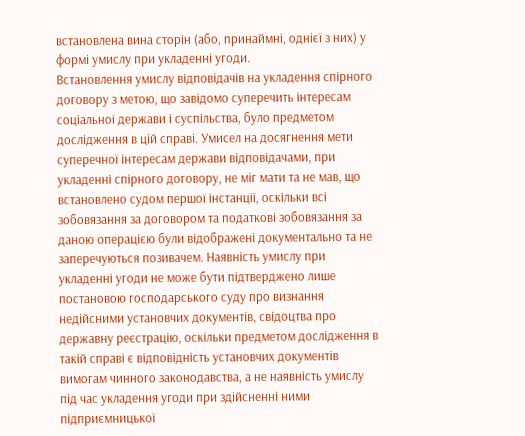встановлена вина сторін (або, принаймні, однієї з них) у формі умислу при укладенні угоди.
Встановлення умислу відповідачів на укладення спірного договору з метою, що завідомо суперечить інтересам соціальної держави і суспільства, було предметом дослідження в цій справі. Умисел на досягнення мети суперечної інтересам держави відповідачами, при укладенні спірного договору, не міг мати та не мав, що встановлено судом першої інстанції, оскільки всі зобовязання за договором та податкові зобовязання за даною операцією були відображені документально та не заперечуються позивачем. Наявність умислу при укладенні угоди не може бути підтверджено лише постановою господарського суду про визнання недійсними установчих документів, свідоцтва про державну реєстрацію, оскільки предметом дослідження в такій справі є відповідність установчих документів вимогам чинного законодавства, а не наявність умислу під час укладення угоди при здійсненні ними підприємницької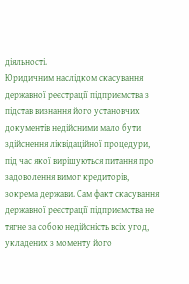діяльності.
Юридичним наслідком скасування державної реєстрації підприємства з підстав визнання його установчих документів недійсними мало бути здійснення ліквідаційної процедури, під час якої вирішуються питання про задоволення вимог кредиторів, зокрема держави. Сам факт скасування державної реєстрації підприємства не тягне за собою недійсність всіх угод, укладених з моменту його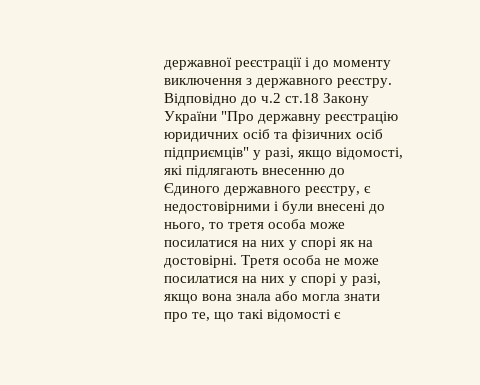державної реєстрації і до моменту виключення з державного реєстру.
Відповідно до ч.2 ст.18 Закону України "Про державну реєстрацію юридичних осіб та фізичних осіб підприємців" у разі, якщо відомості, які підлягають внесенню до Єдиного державного реєстру, є недостовірними і були внесені до нього, то третя особа може посилатися на них у спорі як на достовірні. Третя особа не може посилатися на них у спорі у разі, якщо вона знала або могла знати про те, що такі відомості є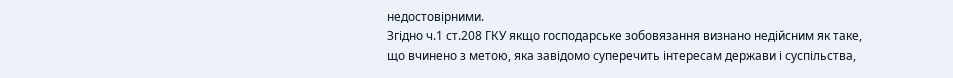недостовірними.
Згідно ч.1 ст.208 ГКУ якщо господарське зобовязання визнано недійсним як таке, що вчинено з метою, яка завідомо суперечить інтересам держави і суспільства,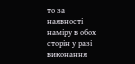то за наявності наміру в обох сторін у разі виконання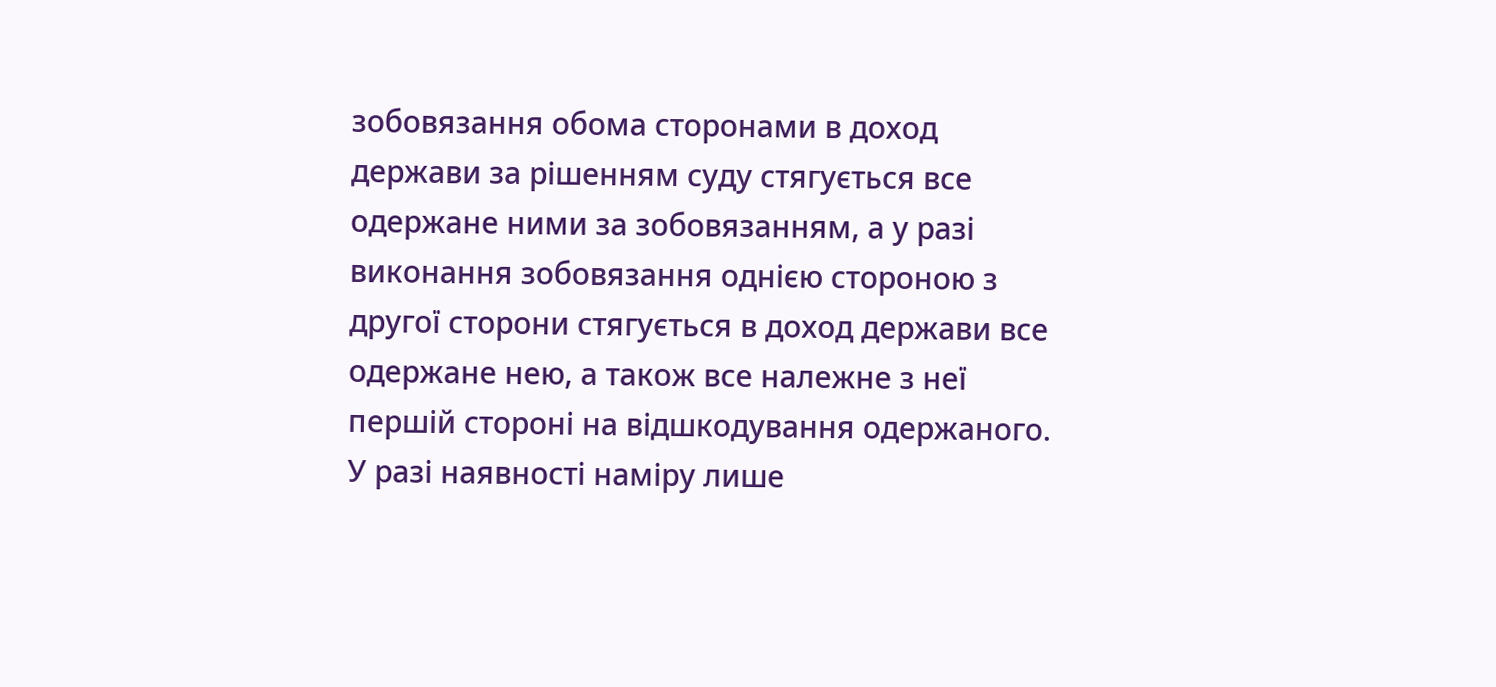зобовязання обома сторонами в доход держави за рішенням суду стягується все одержане ними за зобовязанням, а у разі виконання зобовязання однією стороною з другої сторони стягується в доход держави все одержане нею, а також все належне з неї першій стороні на відшкодування одержаного. У разі наявності наміру лише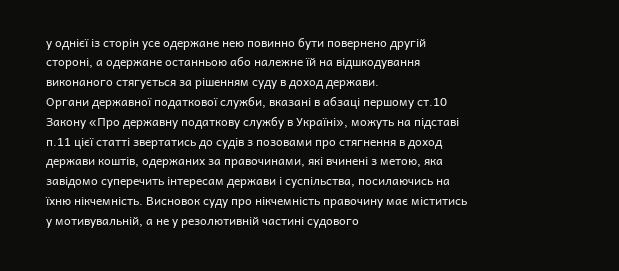у однієї із сторін усе одержане нею повинно бути повернено другій стороні, а одержане останньою або належне їй на відшкодування виконаного стягується за рішенням суду в доход держави.
Органи державної податкової служби, вказані в абзаці першому ст.10 Закону «Про державну податкову службу в Україні», можуть на підставі п.11 цієї статті звертатись до судів з позовами про стягнення в доход держави коштів, одержаних за правочинами, які вчинені з метою, яка завідомо суперечить інтересам держави і суспільства, посилаючись на їхню нікчемність. Висновок суду про нікчемність правочину має міститись у мотивувальній, а не у резолютивній частині судового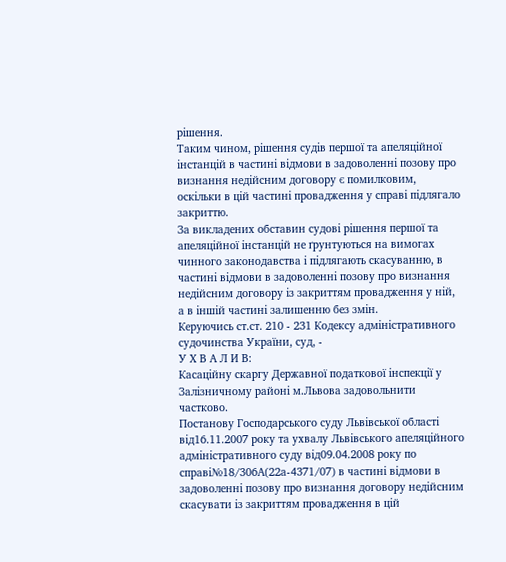рішення.
Таким чином, рішення судів першої та апеляційної інстанцій в частині відмови в задоволенні позову про визнання недійсним договору є помилковим, оскільки в цій частині провадження у справі підлягало закриттю.
За викладених обставин судові рішення першої та апеляційної інстанцій не ґрунтуються на вимогах чинного законодавства і підлягають скасуванню, в частині відмови в задоволенні позову про визнання недійсним договору із закриттям провадження у ній, а в іншій частині залишенню без змін.
Керуючись ст.ст. 210 - 231 Кодексу адміністративного судочинства України, суд, -
У Х В А Л И В:
Касаційну скаргу Державної податкової інспекції у Залізничному районі м.Львова задовольнити частково.
Постанову Господарського суду Львівської області від16.11.2007 року та ухвалу Львівського апеляційного адміністративного суду від09.04.2008 року по справі№18/306А(22а-4371/07) в частині відмови в задоволенні позову про визнання договору недійсним скасувати із закриттям провадження в цій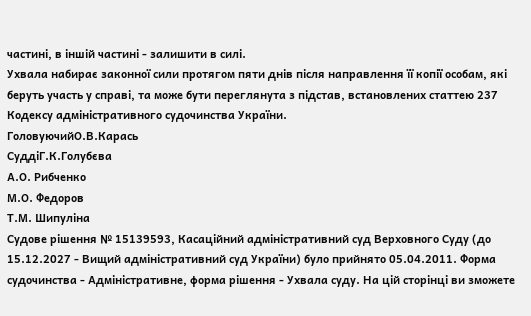частині, в іншій частині - залишити в силі.
Ухвала набирає законної сили протягом пяти днів після направлення її копії особам, які беруть участь у справі, та може бути переглянута з підстав, встановлених статтею 237 Кодексу адміністративного судочинства України.
ГоловуючийО.В.Карась
СуддіГ.К.Голубєва
А.О. Рибченко
М.О. Федоров
Т.М. Шипуліна
Судове рішення № 15139593, Касаційний адміністративний суд Верховного Суду (до 15.12.2027 - Вищий адміністративний суд України) було прийнято 05.04.2011. Форма судочинства - Адміністративне, форма рішення - Ухвала суду. На цій сторінці ви зможете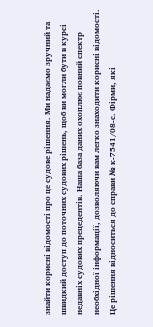знайти корисні відомості про це судове рішення. Ми надаємо зручний та швидкий доступ до поточних судових рішень, щоб ви могли бути в курсі недавніх судових прецедентів. Наша база даних охоплює повний спектр необхідної інформації, дозволяючи вам легко знаходити корисні відомості.
Це рішення відноситься до справи № к-7541/08-с. Фірми, які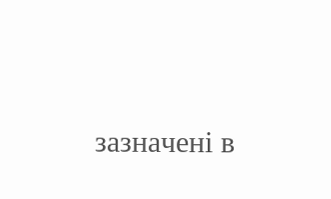зазначені в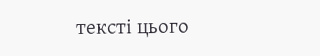тексті цього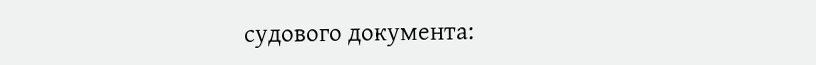судового документа: